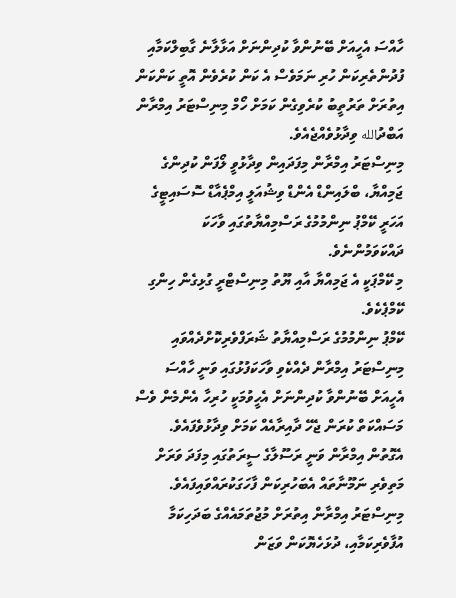ހާއްސަ އެހީއަށް ބޭނުންވާ ކުދިންނަށް އަޅާލާނެ ގާބިލްކަމާއި ފުދުންތެރިކަން ހުރި ނަމަވެސް އެ ކަން ކުރެވެން އޮތީ ކަންކަން އިތުރަށް ތަރުތީބު ކުރެވިގެން ކަމަށް ހޯމް މިނިސްޓަރު އިމްރާން އަބްދުالله ވިދާޅުވެއްޖެއެވެ.
މިނިސްޓަރު އިމްރާން މިފަދައިން ވިދާޅުވީ ލޯފަން ކުދިންގެ ޖަމިއްޔާ، ބްލައިންޑް އެންޑް ވިޝުއަލީ އިމްޕެއާޑް ސޮސައިޓީގެ އަހަރީ ކޭމްޕު ނިންމުމުގެ ރަސްމިއްޔާތުގައި ވާހަކަ ދައްކަވަމުންނެވެ.
މި ކޭމްޕަކީ އެ ޖަމިއްޔާ އާއި ޔޫތު މިނިސްޓްރީ ގުޅިގެން ހިންގި ކޭމްޕެކެވެ.
ކޭމްޕު ނިންމުމުގެ ރަސްމިއްޔާތު ޝަރަފްވެރިކޮށްދެއްވައި މިނިސްޓަރު އިމްރާން ދެއްކެވި ވާހަކަފުޅުގައި ވަނީ ހާއްސަ އެހީއަށް ބޭނުންވާ ކުދިންނަށް އެހީވުމަކީ ހުރިހާ އެންމެން ވެސް މަސައްކަތް ކުރަން ޖެހޭ ދާއިރާއެއް ކަމަށް ވިދާޅުވެފައެވެ. އެގޮތުން އިމްރާން ވަނީ ރަސޫލާގެ ސީރަތުގައި މިފަދަ ވަރަށް މަތިވެރި ނަމޫނާތައް އެބަހުރިކަން ފާހަގަކުރައްވައިފައެވެ.
މިނިސްޓަރު އިމްރާން އިތުރަށް މުޖުތަމައެއްގެ ބަދަހިކަމާ އުފާވެރިކަމާއި، ދުޅަހެޔޮކަން ވަޒަން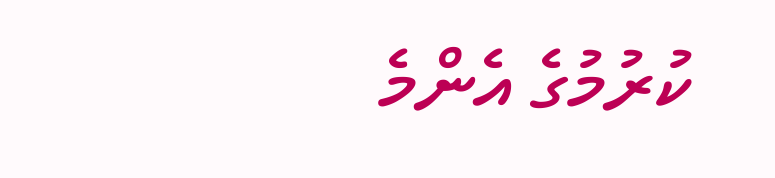ކުރުމުގެ އެންމެ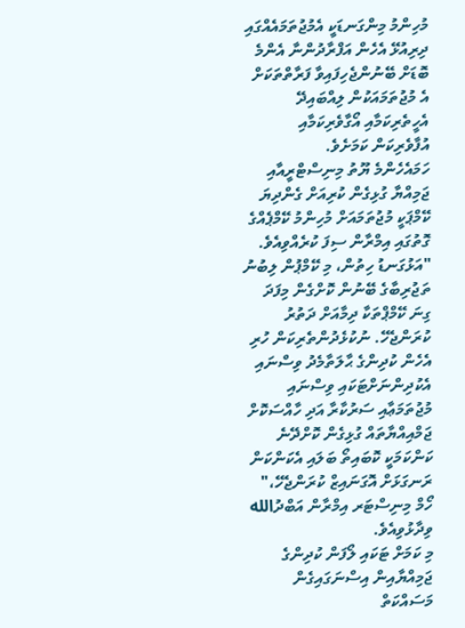މުހިންމު މިންގަނޑަކީ އެމުޖުތަމައެއްގައި ދިރިއުޅޭ އެހެން އަފްރާދުންނާ އެންމެ ބޮޑަށް ބޭނުންޖެހިފައިވާ ފަރާތްތަކަށް އެ މުޖުތަމައަކުން ލިއްބައިދޭ އެހީތެރިކަމާއި އޯގާވެރިކަމާއި އުފާވެރިކަން ކަމަށެވެ.
ހަމައެހެންމެ ޔޫތު މިނިސްޓްރީއާއި ޖަމިއްޔާ ގުޅިގެން ކުރިއަށް ގެންދިޔަ ކޭމްޕަކީ މުޖުތަމައަށް މުހިންމު ކޭމްޕެއްގެ ގޮތުގައި އިމްރާން ސިފަ ކުރެއްވިއެވެ.
"އަޅުގަނޑު ހިތުން، މި ކޭމްޕުން ލިބުނު ތަޖުރިބާގެ ބޭނުން ކޮށްގެން މިފަދަ ގިނަ ކޭމްޕްތަކާ ދިމާއަށް ދަތުރު ކުރަންޖެހޭ. ނުކުޅެދުންތެރިކަން ހުރި އެހެން ކުދިންގެ ޙާލަތާމެދު ވިސްނައި އެކުދިންނަށްޓަކައި ވިސްނައި މުޖުތަމަޢާއި ސަރުކާރާ އަދި ހާއްސަކޮށް ޖަމްއިއްޔާތައް ގުޅިގެން ކޮށްދޭނެ ކަންކަމަކީ ކޮބައިތޯ ބަލައި އެކަންކަން ރަނގަޅަށް އޮގަނައިޒް ކުރަންޖެހޭ،" ހޯމް މިނިސްޓަރ އިމްރާން އަބްދުالله ވިދާޅުވިއެވެ.
މި ކަމަށް ޓަކައި ލޯފަން ކުދިންގެ ޖަމިއްޔާއިން އިސްނަގައިގެން މަސައްކަތް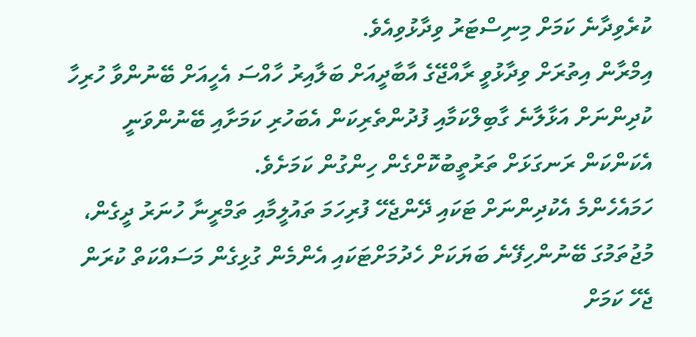ކުރެވިދާނެ ކަމަށް މިނިސްޓަރު ވިދާޅުވިއެވެ.
އިމްރާން އިތުރަށް ވިދާޅުވީ ރާއްޖޭގެ އާބާދީއަށް ބަލާއިރު ހާއްސަ އެހީއަށް ބޭނުންވާ ހުރިހާ ކުދިންނަށް އަޅާލާނެ ގާބިލްކަމާއި ފުދުންތެރިކަން އެބަހުރި ކަމަށާއި ބޭނުންވަނީ އެކަންކަން ރަނގަޅަށް ތަރުތީބުކޮށްގެން ހިންގުން ކަމަށެވެ.
ހަމައެހެންމެ އެކުދިންނަށް ޓަކައި ދޭންޖެހޭ ފުރިހަމަ ތައުލީމާއި ތަމްރީނާ ހުނަރު ދީގެން، މުޖުތަމުގަ ބޭނުންހިފޭނެ ބަޔަކަށް ހެދުމަށްޓަކައި އެންމެން ގުޅިގެން މަސައްކަތް ކުރަން ޖެހޭ ކަމަށް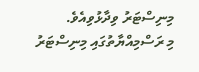މިނިސްޓަރު ވިދާޅުވިއެވެ.
މި ރަސްމިއްޔާތުގައި މިނިސްޓަރު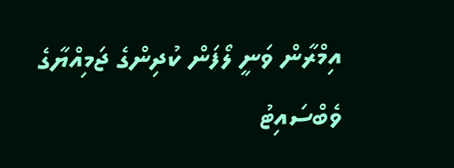އިމްރާން ވަނީ ލޯފަން ކުދިންގެ ޖަމިއްޔާގެ ވެބްސައިޓު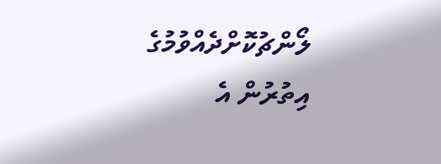ލޯންޗުކޮށްދެއްވުމުގެ އިތުރުން އެ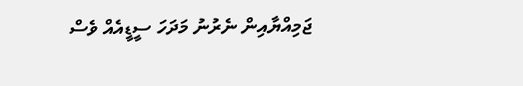ޖަމިއްޔާއިން ނެރުނު މަދަހަ ސީޑީއެއް ވެސް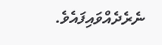ނެރެދެއްވައިފައެވެ.